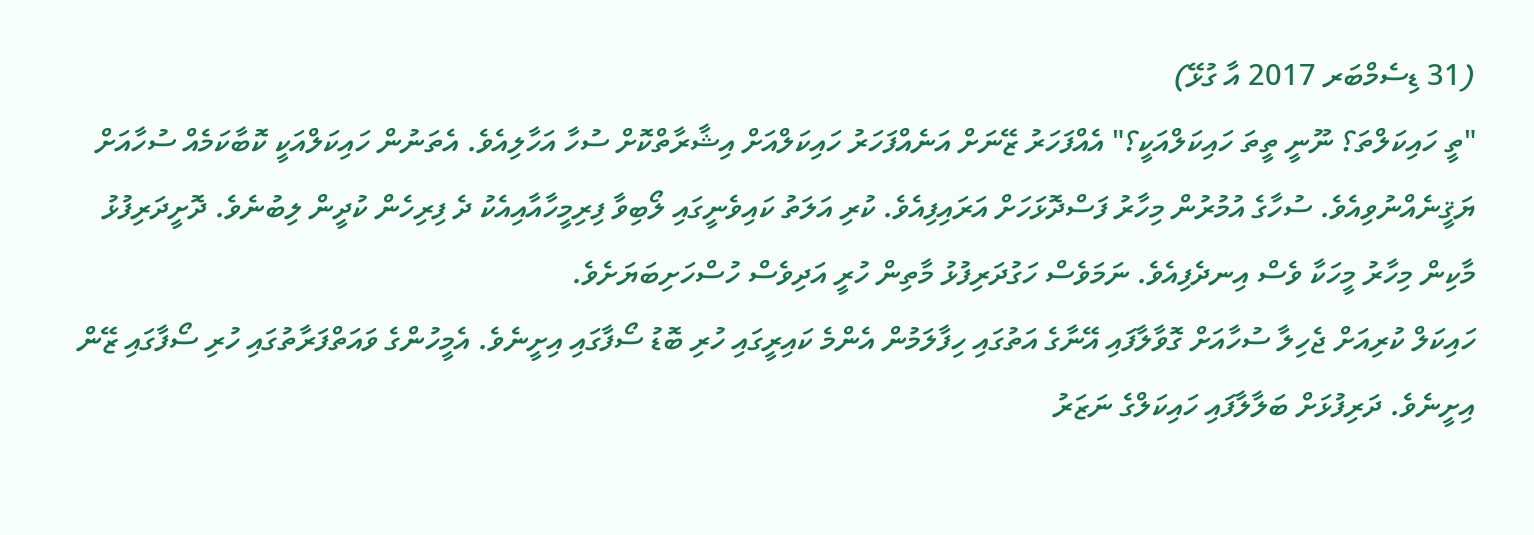(31 ޑިސެމްބަރ 2017 އާ ގުޅޭ)
"ތީ ހައިކަލްތަ؟ ނޫނީ ތީތަ ހައިކަލްއަކީ؟" އެއްފަހަރު ޒޭނަށް އަނެއްފަހަރު ހައިކަލްއަށް އިޝާރާތްކޮށް ސުހާ އަހާލިއެވެ. އެތަނުން ހައިކަލްއަކީ ކޮބާކަމެއް ސުހާއަށް ޔަޤީނެއްނުވިއެވެ. ސުހާގެ އުމުރުން މިހާރު ފަސްދޮޅަހަށް އަރައިފިއެވެ. ކުރި އަލަތު ކައިވެނީގައި ލޯބިވާ ފިރިމީހާއާއިއެކު ދެ ފިރިހެން ކުދީން ލިބުނެވެ. ދޮށީދަރިފުޅު މާކިން މިހާރު މީހަކާ ވެސް އިނދެފިއެވެ. ނަމަވެސް ހަގުދަރިފުޅު މާތިން ހުރީ އަދިވެސް ހުސްހަށިބަޔަށެވެ.
ހައިކަލް ކުރިއަށް ޖެހިލާ ސުހާއަށް ގޮވާލާފައި އޭނާގެ އަތުގައި ހިފާލަމުން އެންމެ ކައިރީގައި ހުރި ބޮޑު ސޯފާގައި އިށީނެވެ. އެމީހުންގެ ވައަތްފަރާތުގައި ހުރި ސޯފާގައި ޒޭން އިށީނެވެ. ދަރިފުޅަށް ބަލާލާފައި ހައިކަލްގެ ނަޒަރު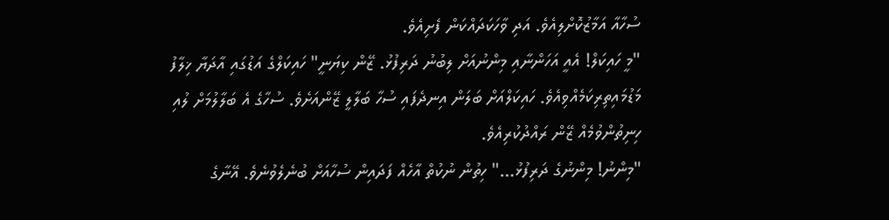ސުހާއާ އަމާޒުކޮށްލިއެވެ. އަދި ވާހަކަދައްކަން ފެށިއެވެ.
"މީ ހައިކަލް! އެއީ އަހަންނާއި މިންނުއަށް ލިބުނު ދަރިފުޅު. ޒޭން ކިޔަނީ" ހައިކަލްގެ އަޑުގައި އާދަޔާ ޚިލާފު މަޑުމައިތިރިކަމެއްވިއެވެ. ހައިކަލްއަށް ބަލަން އިނދެފައި ސުހާ ބަލާލީ ޒޭންއަށެވެ. ސުހާގެ އެ ބަލާލުމަށް ލުއި ހިނިތުންވުމެއް ޒޭން ރައްދުކުރިއެވެ.
"މިންނު! މިންނުގެ ދަރިފުޅު..." ހިތުން ނުކުތް އާހެއް ފަދައިން ސުހާއަށް ބުނެލެވުނެވެ. އޭނާގެ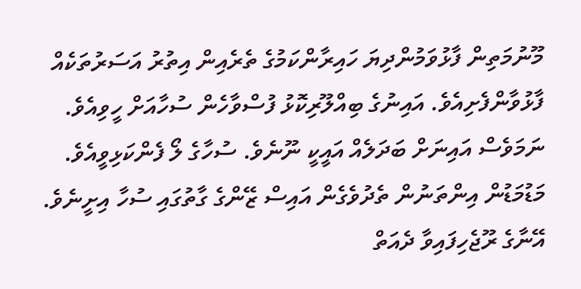މޫނުމަތިން ފާޅުވަމުންދިޔަ ހައިރާންކަމުގެ ތެރެއިން އިތުރު އަސަރުތަކެއް ފާޅުވާންފެށިއެވެ. އައިނުގެ ބިއްލޫރިކޮޅު ފުސްވާހެން ސުހާއަށް ހީވިއެވެ. ނަމަވެސް އައިނަށް ބަދަލެއް އައީކީ ނޫނެވެ. ސުހާގެ ލޯ ފެންކަޅިވީއެވެ. މަޑުމަޑުން އިންތަނުން ތެދުވެގެން އައިސް ޒޭންގެ ގާތުގައި ސުހާ އިށީނެވެ. އޭނާގެ ރޫޖެހިފައިވާ ދެއަތް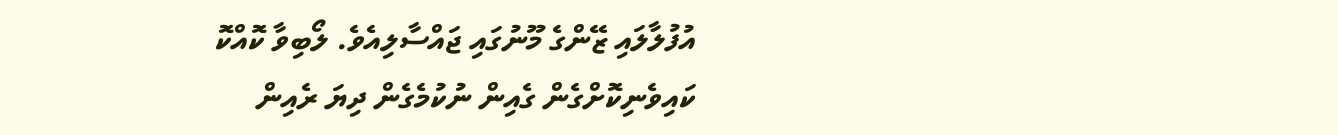އުފުލާލައި ޒޭންގެ މޫނުގައި ޖައްސާލިއެވެ. ލޯބިވާ ކޮއްކޮ ކައިވެނިކޮށްގެން ގެއިން ނުކުމެގެން ދިޔަ ރެއިން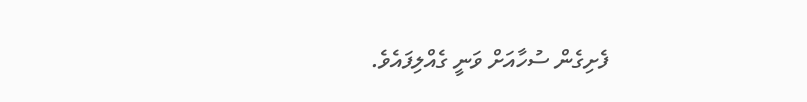ފެށިގެން ސުހާއަށް ވަނީ ގެއްލިފައެވެ.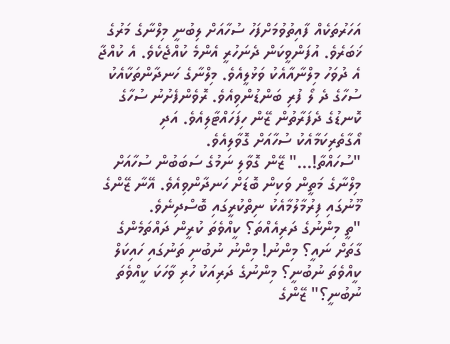އަހަރުތަކެއް ފާއިތުވުމަށްފަހު ސުހާއަށް ލިބުނީ މިލްނާގެ މަރުގެ ޚަބަރެވެ. އުފަންވީކަން ދެނަހުރީ އެންމެ ކުއްޖެކެވެ. އެ ކުއްޖާ އެ ދުވަހު މިލްނާއާއެކު ވަޅުލީއެވެ. މިލްނާގެ ހަނދާންތަކާއެކު ސުހާގެ ދެ ލޯ ފުރި ބަންޑުންވިއެވެ. ރޮވެންފެށުނު ސުހާގެ ކޮނޑުގެ ދެފަރާތުން ޒޭން ހިފަހައްޓާލިއެވެ. އަދި އޯގާތެރިކަމާއެކު ސުހާއަށް ގޮވާލިއެވެ.
"ސުހައްތާ!..." ޒޭން ގޮވާލި ނަމުގެ ސަބަބުން ސުހާއަށް މިލްނާގެ މަތީން ވަކިން ބޮޑަށް ހަނދާންވިއެވެ. އޭނާ ޒޭންގެ މޫނުގައި ފިރުމާލުމާއެކު ނިތްކުރީގައި ބޮސްދިނެވެ.
"ތީ މިންނުގެ ދަރިއެއްތަ؟ ކީއްވެތަ ކުރީން ދައްތަމެންގެ ގާތަށް ނައީ؟ މިންނު! މިންނު ނުބުނި ތަނުގައި ހައިކަލް ކީއްވެތަ ނުބުނީ؟ މިންނުގެ ދަރިއަކު ހުރި ވާހަކަ ކީއްވެތަ ނުބުނީ؟" ޒޭންގެ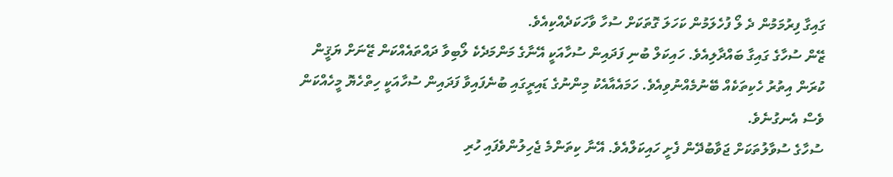ގައިގާ ފިރުމަމުން ދެ ލޯ ފުހެލަމުން ކަހަލަ ގޮތަކަށް ސުހާ ވާހަކަދެއްކިއެވެ.
ޒޭން ސުހާގެ ގައިގާ ބައްދާލިއެވެ. ހައިކަލް ބުނި ފަދައިން ސުހާއަކީ އޭނާގެ މަންމަދެކެ ލޯބިވާ ދައްތައެއްކަން ޒޭނަށް ޔަޤީން ކުރަން އިތުރު ހެކިތަކެއް ބޭނުމެއްނުވިއެވެ. ހަމައެއާއެކު މިންނުގެ ޑައިރީގައި ބުނެފައިވާ ފަދައިން ސުހާއަކީ ހިތްހެޔޮ މީހެއްކަން ވެސް އެނގުނެވެ.
ސުހާގެ ސުވާލުތަކަށް ޖަވާބުދޭން ފެށީ ހައިކަލްއެވެ. އޭނާ ކިތަންމެ ޖެހިލުންވެފައި ހުރި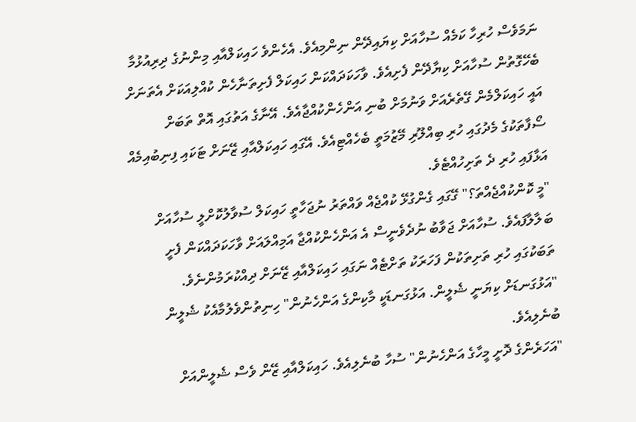ނަމަވެސް ހުރިހާ ކަމެއް ސުހާއަށް ކިޔައިދޭން ނިންމިއެވެ. އެހެންވެ ހައިކަލްއާއި މިންނުގެ ދިރިއުޅުމާ ބެހޭގޮތުން ސުހާއަށް ކިޔާދޭން ފެށިއެވެ. ވާހަކަދައްކަން ހައިކަލް ފެށިތަނާހެން ކުއްލިއަކަށް އެތަނަށް އައީ ހައިކަލްމެން ގޭތެރެއަށް ވަނުމަށް ބުނި އަންހެންކުއްޖާއެވެ. އޭނާގެ އަތުގައި އޮތް ތަބަށް ސޯފާތަކުގެ މެދުގައި ހުރި ބިއްލޫރި މޭޒުމަތީ ބެހެއްޓިއެވެ. އޭގައި ހައިކަލްއާއި ޒޭނަށް ޓަކައި ފިނިބުއިމެއް އަޅާފައި ހުރި ދެ ތަށިހުއްޓެވެ.
"މީ ކޮންކުއްޖެއްތަ؟" ގޭގައި ގެންގުޅޭ ކުއްޖެއް ވައްތަރު ނުޖަހާތީ ހައިކަލް ސުވާލުކޮށްލީ ސުހާއަށް ބަލާލާފައެވެ. ސުހާއަށް ޖަވާބު ނުދެވެނީސް އެ އަންހެންކުއްޖާ އަމިއްލައަށް ވާހަކަދައްކަން ފެށީ ތަބަކުގައި ހުރި ތަށިތަކުން ފަހަރަކު ތަށްޓެއް ނަގައި ހައިކަލްއާއި ޒޭނަށް ދިއްކުރަމުންނެވެ.
"އަޅުގަނޑަށް ކިޔަނީ ޝެލީން. އަޅުގަނޑަކީ މާކިންގެ އަންހެނުން" ހިނިތުންވެލުމާއެކު ޝެލީން ބުނެލިއެވެ.
"އަހަރެންގެ ދޮށީ މީހާގެ އަންހެނުން" ސުހާ ބުނެލިއެވެ. ހައިކަލްއާއި ޒޭން ވެސް ޝެލީންއަށް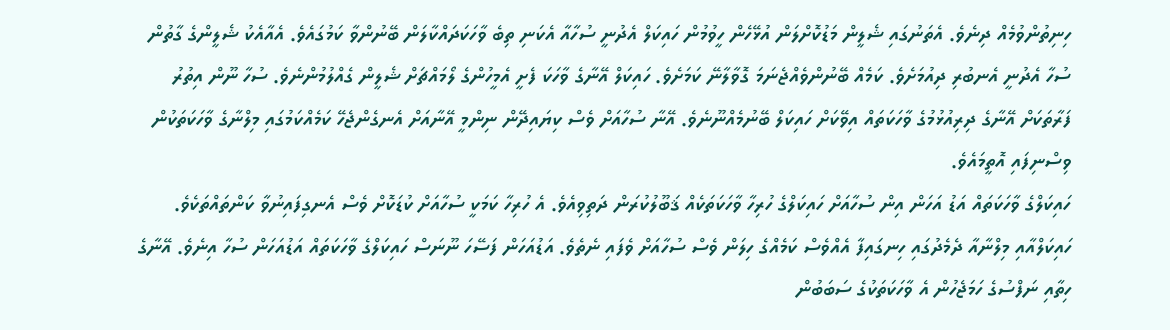ހިނިތުންވުމެއް ދިނެވެ. އެތަނުގައި ޝެލީން މަޑުކޮށްލަން އުޅޭހެން ހީވުމުން ހައިކަލް އެދުނީ ސުހާއާ އެކަނި ތިބެ ވާހަކަދައްކާލަން ބޭނުންވާ ކަމުގައެވެ. އެއާއެކު ޝެލީންގެ ގާތުން ސުހާ އެދުނީ އެނބުރި ދިއުމަށެވެ. ކަމެއް ބޭނުންވެއްޖެނަމަ ގޮވާލާނޭ ކަމަށެވެ. ހައިކަލް އޭނާގެ ވާހަކަ ފެށީ އެމީހުންގެ ލޯމައްޗަށް ޝެލީން ގެއްލުމުންނެވެ. ސުހާ ނޫން އިތުރު ފަރާތަކަށް އޭނާގެ ދިރިއުޅުމުގެ ވާހަކަތައް އިވޭކަށް ހައިކަލް ބޭނުމެއްނޫނެވެ. އޭނާ ސުހާއަށް ވެސް ކިޔައިދޭން ނިންމީ އޭނާއަށް އެނގެންޖެހޭ ކަމެއްކަމުގައި މިލްނާގެ ވާހަކަތަކުން ވިސްނިފައި އޮތީމައެވެ.
ހައިކަލްގެ ވާހަކަތައް އަޑު އަހަން އިން ސުހާއަށް ހައިކަލްގެ ހުރިހާ ވާހަކަތަކެއް ޤަބޫލުކުރަން ދަތިވިއެވެ. އެ ހުރިހާ ކަމަކީ ސުހާއަށް ކުޑަކޮށް ވެސް އެނގިފައިނުވާ ކަންތައްތަކެވެ. ހައިކަލްއާއި މިލްނާއާ ދެމެދުގައި ހިނގައިފާ އެއްވެސް ކަމެއްގެ ހިލަން ވެސް ސުހާއަށް ވެފައި ނެތެވެ. އަޑުއަހަން ފަސޭހަ ނޫނަސް ހައިކަލްގެ ވާހަކަތައް އަޑުއަހަން ސުހާ އިނެވެ. އޭނާގެ ހިތާއި ނަފްސުގެ ހަމަޖެހުން އެ ވާހަކަތަކުގެ ސަބަބުން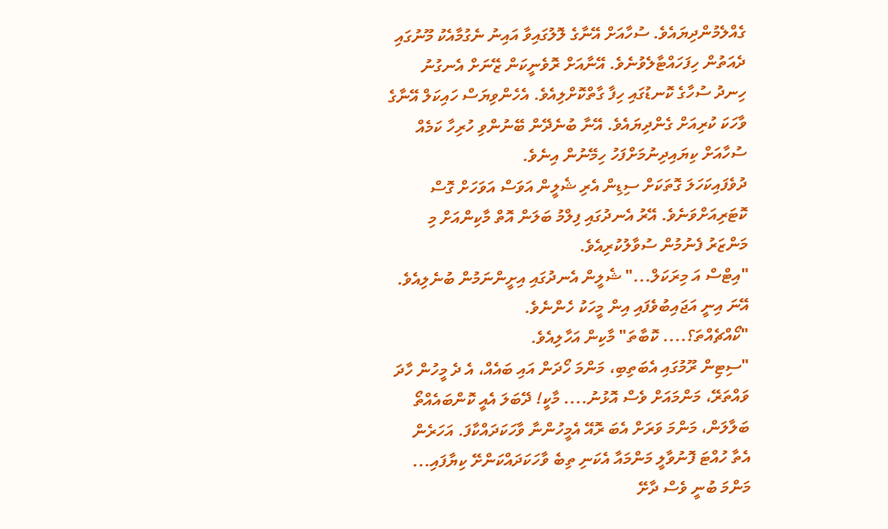ގެއްލެމުންދިޔައެވެ. ސުހާއަށް އޭނާގެ ލޮލުގައިވާ އައިނު ނެގުމާއެކު މޫނުގައި ދެއަތުން ހިފަހައްޓާލެވުނެވެ. އޭނާއަށް ރޮވެނީކަން ޒޭނަށް އެނގުނު ހިނދު ސުހާގެ ކޮނޑުގައި ހިފާ ގާތްކޮށްލިއެވެ. އެހެންވިޔަސް ހައިކަލް އޭނާގެ ވާހަކަ ކުރިއަށް ގެންދިޔައެވެ. އޭނާ ބުނެދޭން ބޭނުންވި ހުރިހާ ކަމެއް ސުހާއަށް ކިޔައިދިނުމަށްފަހު ހިމޭނުން އިނެވެ.
ދުވެފައިކަހަލަ ގޮތަކަށް ސިޑިން އެރި ޝެލީން އަވަސް އަވަހަށް ގޮސް ކޮޓަރިއަށްވަނެވެ. އޭރު އެނދުގައި ފިލްމު ބަލަން އޮތް މާކިންއަށް މި މަންޒަރު ފެނުމުން ސުވާލުކުރިއެވެ.
"އިޓްސް އަ މިރަކަލް..." ޝެލީން އެނދުގައި އިށީންނަމުން ބުނެލިއެވެ. އޭނަ އިނީ އަޖައިބުވެފައި އިން މީހަކު ހެންނެވެ.
"ކޯއްޗެއްތަ؟.... ކޮބާތަ" މާކިން އަހާލިއެވެ.
"ސިޓިން ރޫމުގައި އެބަތިބި، މަންމަ ހޯދަން އައި ބައެއް، އެ ދެ މީހުން ހާދަ ވައްތަރޭ، މަންމައަށް ވެސް އޮޅުނު.... މާކީ! ދޭބަލަ އެއީ ކޮންބައެއްތޯ ބަލާލަން، މަންމަ ވަރަށް އެބަ ރޮއޭ އެމީހުންނާ ވާހަކަދައްކާފަ. އަހަރެން އެތާ ހުއްޓަ ފޮނުވާލީ މަންމައާ އެކަނި ތިބެ ވާހަކަދައްކަންށޭ ކިޔާފައި... މަންމަ ބުނީ ވެސް ދާށޭ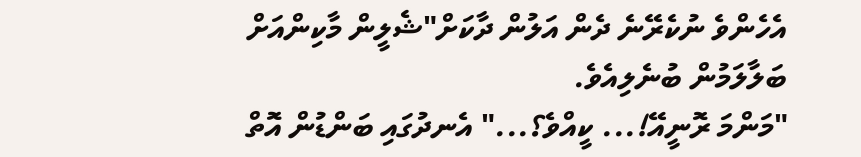އެހެންވެ ނުކެރޭނެ ދެން އަލުން ދާކަށް"ޝެލީން މާކިންއަށް ބަލާލަމުން ބުނެލިއެވެ.
"މަންމަ ރޮނީއޭ!... ކީއްވެ؟..." އެނދުގައި ބަންޑުން އޮތް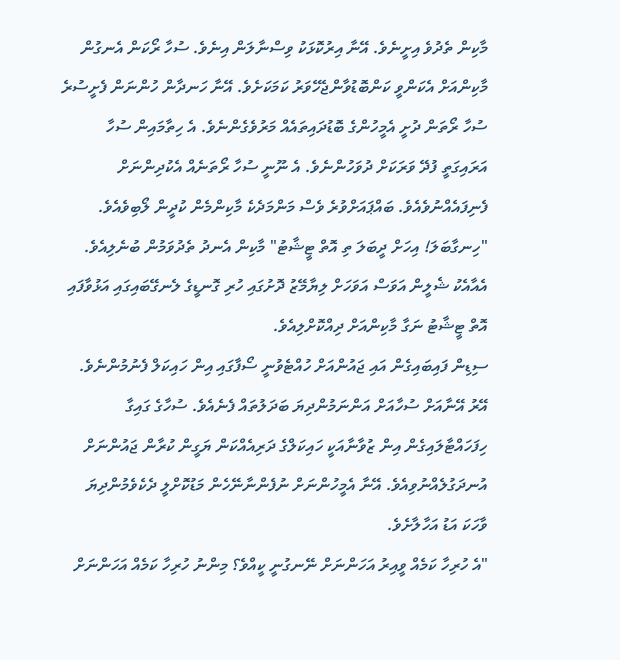މާކިން ތެދުވެ އިށީނެވެ. އޭނާ އިރުކޮޅަކު ވިސްނާލަން އިނެވެ. ސުހާ ރޯކަން އެނގުން މާކިންއަށް އެކަންވީ ކަންބޮޑުވާންޖެހޭވަރު ކަމަކަށެވެ. އޭނާ ހަނދާން ހުންނަން ފެށީސުރެ ސުހާ ރޯތަން ދުށީ އެމީހުންގެ ބޮޑުދައިތައެއް މަރުވެގެންނެވެ. އެ ހިތާމައިން ސުހާ އަރައިގަތީ ފުދޭ ވަރަކަށް ދުވަހުންނެވެ. އެ ނޫނީ ސުހާ ރޯތަނެއް އެކުދިންނަށް ފެނިފައެއްނުވެއެވެ. ބައްޕައަށްވުރެ ވެސް މަންމަދެކެ މާކިންމެން ކުދީން ލޯބިވެއެވެ.
"ހިނގާބަލަ! އިހަށް ދީބަލަ ތި އޮތް ޓީޝާޓު" މާކިން އެނދު ތެދުވަމުން ބުނެލިއެވެ. އެއާއެކު ޝެލީން އަވަސް އަވަހަށް ލިޔާމޭޒު ދޮށުގައި ހުރި ގޮނޑީގެ ލެނގޭބައިގައި އަޅުވާފައި އޮތް ޓީޝާޓު ނަގާ މާކިންއަށް ދިއްކޮށްލިއެވެ.
ސިޑިން ފައިބައިގެން އައި ޖައުންއަށް ހުއްޓެވުނީ ސޯފާގައި އިން ހައިކަލް ފެނުމުންނެވެ. އޭރު އޭނާއަށް ސުހާއަށް އަންނަމުންދިޔަ ބަދަލުތައް ފެނެއެވެ. ސުހާގެ ގައިގާ ހިފަހައްޓާލައިގެން އިން ޒުވާނާއަކީ ހައިކަލްގެ ދަރިއެއްކަން ޔަގީން ކުރާން ޖައުންނަށް އުނދަގުލެއްނުވިއެވެ. އޭނާ އެމީހުންނަށް ނުފެންނާނޭހެން މަޑުކޮށްލީ ދެކެވެމުންދިޔަ ވާހަކަ އަޑު އަހާލާށެވެ.
"އެ ހުރިހާ ކަމެއް ވީއިރު އަހަންނަށް ނޭނގުނީ ކީއްވެ؟ މިންނު ހުރިހާ ކަމެއް އަހަންނަށް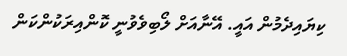ކިޔައިދެމުން އައީ. އޭނާއަށް ލޯބިވެވުނީ ކޮންއިރަކުންކަން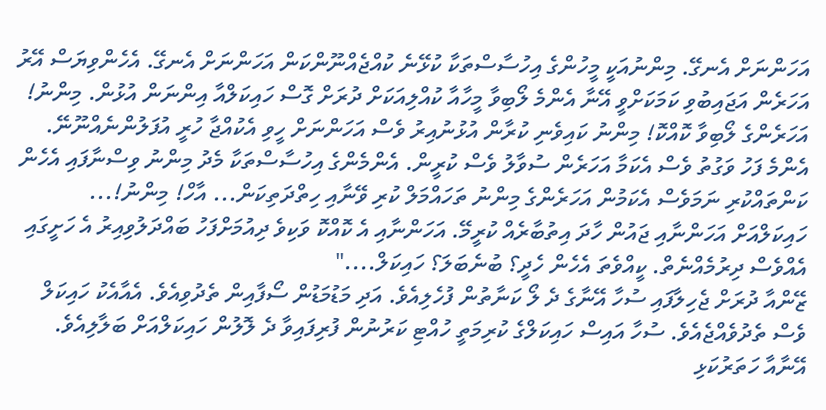އަހަންނަށް އެނގޭ. މިންނުއަކީ މީހުންގެ އިހުސާސްތަކާ ކުޅޭނެ ކުއްޖެއްނޫންކަން އަހަންނަށް އެނގޭ. އެހެންވިޔަސް އޭރު އަހަރެން އަޖައިބުވި ކަމަކަށްވީ އޭނާ އެންމެ ލޯބިވާ މީހާއާ ކުއްލިއަކަށް ދުރަށް ގޮސް ހައިކަލްއާ އިންނަން އުޅުން. މިންނު! އަހަރެންގެ ލޯބިވާ ކޮއްކޮ! މިންނު ކައިވެނި ކުރާން އުޅުނުއިރު ވެސް އަހަންނަށް ހީވި އެކުއްޖާ ހުރީ އުފަލުންނެއްނޫނޭ. އެންމެ ފަހު ވަގުތު ވެސް އެކަމާ އަހަރެން ސުވާލު ވެސް ކުރީން. އެންމެންގެ އިހުސާސްތަކާ މެދު މިންނު ވިސްނާފައި އެހެން ކަންތައްކުރި ނަމަވެސް އެކަމުން އަހަރެންގެ މިންނު ތަހައްމަލް ކުރި ވޭނާއި ހިތްދަތިކަން... އާހް! މިންނު!... ހައިކަލްއަށް އަހަންނާއި ޖައުން ހާދަ އިތުބާރެއް ކުރީމޭ. އަހަންނާއި އެ ކޮއްކޮ ވަކިވެ ދިއުމަށްފަހު ބައްދަލުވިއިރު އެ ހަށީގައި އެއްވެސް ދިރުމެއްނެތް. ކީއްވެތަ އެހެން ހެދީ؟ ބުނެބަލަ؟ ހައިކަލް...."
ޒޭންއާ ދުރަށް ޖެހިލާފައި ސުހާ އޭނާގެ ދެ ލޯ ކަނާތުން ފުހެލިއެވެ. އަދި މަޑުމަޑުން ސޯފާއިން ތެދުވިއެވެ. އެއާއެކު ހައިކަލް ވެސް ތެދުވެއްޖެއެވެ. ސުހާ އައިސް ހައިކަލްގެ ކުރިމަތީ ހުއްޓި ކަރުނުން ފުރިފައިވާ ދެ ލޮލުން ހައިކަލްއަށް ބަލާލިއެވެ. އޭނާއާ ހަތަރުކަޅި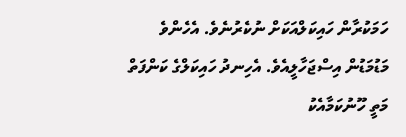ހަމަކުރާން ހައިކަލްއަކަށް ނުކެރުނެވެ. އެހެންވެ މަޑުމަޑުން އިސްޖަހާލީއެވެ. އެހިނދު ހައިކަލްގެ ކަންފަތް މަތީ ހޫނުކަމާއެކު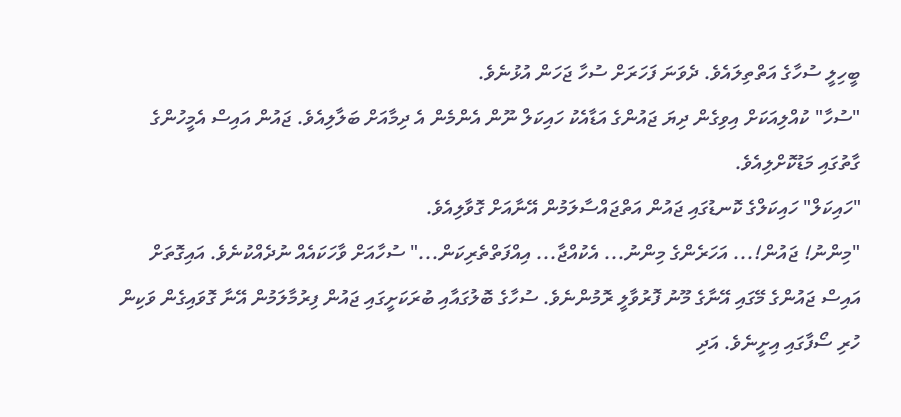ބީހިލީ ސުހާގެ އަތްތިލައެވެ. ދެވަނަ ފަހަރަށް ސުހާ ޖަހަން އުޅުނެވެ.
"ސުހާ" ކުއްލިއަކަށް އިވިގެން ދިޔަ ޖައުންގެ އަޑާއެކު ހައިކަލް ނޫން އެންމެން އެ ދިމާއަށް ބަލާލިއެވެ. ޖައުން އައިސް އެމީހުންގެ ގާތުގައި މަޑުކޮށްލިއެވެ.
"ހައިކަލް" ހައިކަލްގެ ކޮނޑުގައި ޖައުން އަތްޖައްސާލަމުން އޭނާއަށް ގޮވާލިއެވެ.
"މިންނު! ޖައުން!... އަހަރެންގެ މިންނު... އެކުއްޖާ... އިއްފަތްތެރިކަން..." ސުހާއަށް ވާހަކައެއް ނުދެއްކުނެވެ. އައިގޮތަށް އައިސް ޖައުންގެ މޭގައި އޭނާގެ މޫނު ފޮރުވާލީ ރޮމުންނެވެ. ސުހާގެ ބޮލުގައާއި ބުރަކަށީގައި ޖައުން ފިރުމާލަމުން އޭނާ ގޮވައިގެން ވަކިން ހުރި ސޯފާގައި އިށީނެވެ. އަދި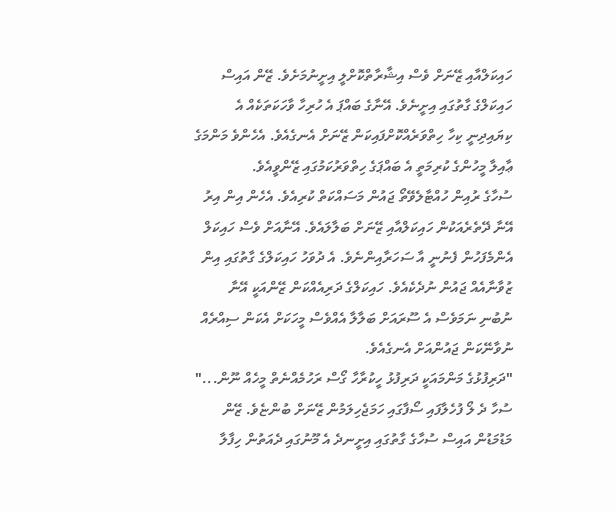ހައިކަލްއާއި ޒޭނަށް ވެސް އިޝާރާތްކޮށްލީ އިށީނުމަށެވެ. ޒޭން އައިސް ހައިކަލްގެ ގާތުގައި އިށީނެވެ. އޭނާގެ ބައްޕަ އެ ހުރިހާ ވާހަކަތަކެއް އެ ކިޔައިދިނީ ކިހާ ހިތްވަރެއްކޮށްފައިކަން ޒޭނަށް އެނގެއެވެ. އެހެންވެ މަންމަގެ ޢާއިލާ މީހުންގެ ކުރިމަތީ އެ ބައްޕަގެ ހިތްވަރުކަމުގައި ޒޭންވީއެވެ.
ސުހާގެ ރުއިން ހުއްޓާލެވޭތޯ ޖައުން މަސައްކަތް ކުރިއެވެ. އެހެން އިން އިރު އޭނާ ދޭތެރެއަކުން ހައިކަލްއާއި ޒޭނަށް ބަލާލައެވެ. އޭނާއަށް ވެސް ހައިކަލް އެންމެފަހުން ފެނުނީ އާ ސަހަރާއިންނެވެ. އެ ދުވަހު ހައިކަލްގެ ގާތުގައި އިން ޒުވާނާއެއް ޖައުން ނުދެކެއެވެ. ހައިކަލްގެ ދަރިއެއްކަން ޒޭންއަކީ އޭނާ ނުބުނި ނަމަވެސް އެ ސޫރައަށް ބަލާލާ އެއްވެސް މީހަކަށް އެކަން ސިއްރެއް ނުވާނޭކަން ޖައުންއަށް އެނގެއެވެ.
"ދަރިފުޅުގެ މަންމައަކީ ދަރިފުޅު ހީކުރާހާ ގޯސް ރަހުމެއްނެތް މީހެއް ނޫން..." ސުހާ ދެ ލޯ ފުހެލާފައި ސޯފާގައި ހަމަޖެހިލަމުން ޒޭނަށް ބުންޏެވެ. ޒޭން މަޑުމަޑުން އައިސް ސުހާގެ ގާތުގައި އިށީނދެ އެ މޫނުގައި ދެއަތުން ހިފާލާ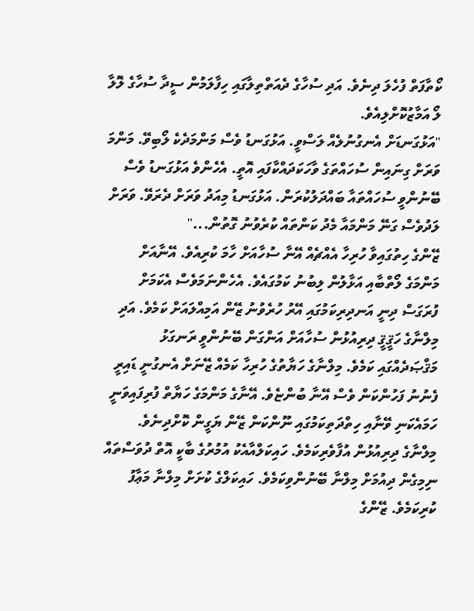ކޯތާފަތް ފުހެލަ ދިނެވެ. އަދި ސުހާގެ ދެއަތްތިލާގައި ހިފާލަމުން ސީދާ ސުހާގެ ލޮލާ ލޯ އަމާޒުކޮށްލިއެވެ.
"އަޅުގަނޑަށް އެނގުނުލެއް ލަސްވީ. އަޅުގަނޑު ވެސް މަންމަދެކެ ލޯބިވޭ. މަންމަ ވަރަށް ގިނައިން ސުހައްތަގެ ވާހަކަދައްކާފައި އޮތީ. އެހެންވެ އަޅުގަނޑު ވެސް ބޭނުންވީ ސުހައްތައާ ބައްދަލުކުރަން. އަޅުގަނޑު މިއަދު ވަރަށް ދެރަވޭ. ވަރަށް ލަދުވެސް ގަނޭ މަންމައާ މެދު ކަންތައް ކުރެވުނު ގޮތުން..."
ޒޭންގެ ހިތުގައިވާ ހުރިހާ އެއްޗެއް އޭނާ ސުހާއަށް ހާމަ ކުރިއެވެ. އޭނާއަށް މަންމަގެ ލޯތްބާއި އަޅާލުން ލިބުނު ކަމުގައެވެ. އެހެންނަމަވެސް އެކަމަށް ފުރަގަސް ދިނީ އަނދިރިކަމުގައި އޭރު ހުރެވުނު ޒޭން އަމިއްލައަށް ކަމެވެ. އަދި މިލްނާގެ ހަޤީޤީ ދިރިއުޅުން ސުހާއަށް އަންގަން ބޭނުންވީ ރަނގަޅު މަޤްޞަދެއްގައި ކަމެވެ. މިލްނާގެ ހަޔާތުގެ ހުރިހާ ކަމެއް ޒޭނަށް އެނގުނީ ޑައިރީ ފެނުނު ފަހުންކަން ވެސް އޭނާ ބުންޏެވެ. އޭނާގެ މަންމަގެ ހަޔާތް ފުރިފައިވަނީ ހަމައެކަނި ވޭނާއި ހިތްދަތިކަމުގައި ނޫންކަން ޒޭން ޔަގީން ކޮށްދިނެވެ. މިލްނާގެ ދިރިއުޅުން އުފާވެރިކަމެވެ. ހައިކަލްއާއެކު އުމުރުގެ ބާކީ އޮތް ދުވަސްތައް ނިމިގެން ދިއުމަށް މިލްނާ ބޭނުންވިކަމެވެ. ހައިކަލްގެ ކުށަށް މިލްނާ މަޢާފު ކުރިކަމެވެ. ޒޭންގެ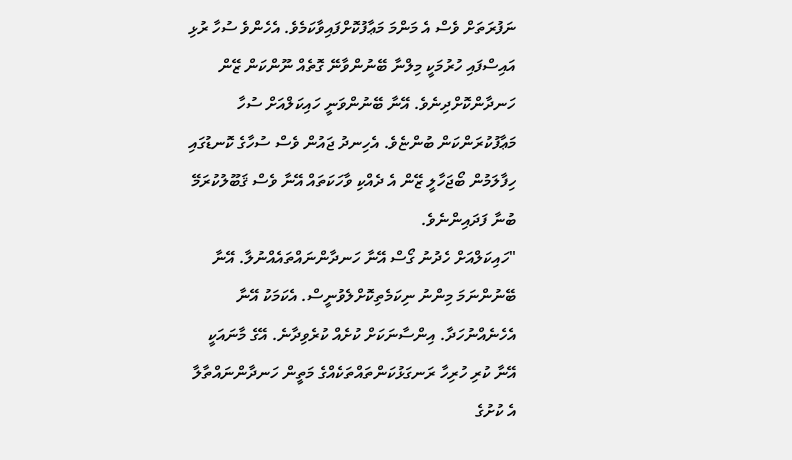ނަފުރަތަށް ވެސް އެ މަންމަ މަޢާފުކޮށްފައިވާކަމެވެ. އެހެންވެ ސުހާ ރުޅި އައިސްފައި ހުރުމަކީ މިލްނާ ބޭނުންވާނޭ ގޮތެއް ނޫންކަން ޒޭން ހަނދާންކޮށްދިނެވެ. އޭނާ ބޭނުންވަނީ ހައިކަލްއަށް ސުހާ މަޢާފުކުރަންކަން ބުންޏެވެ. އެހިނދު ޖައުން ވެސް ސުހާގެ ކޮނޑުގައި ހިފާލަމުން ބޯޖަހާލީ ޒޭން އެ ދެއްކި ވާހަކަތައް އޭނާ ވެސް ޤަބޫލުކުރަމޭ ބުނާ ފަދައިންނެވެ.
"ހައިކަލްއަށް ހެދުނު ގޯސް އޭނާ ހަނދާންނައްތައެއްނުލާ. އޭނާ ބޭނުންނަމަ މިންނު ނިކަމެތިކޮށްލެވުނީސް. އެކަމަކު އޭނާ އެހެނެއްނުހަދާ. އިންސާނަކަށް ކުށެއް ކުރެވިދާނެ. އޭގެ މާނައަކީ އޭނާ ކުރި ހުރިހާ ރަނގަޅުކަންތައްތަކެއްގެ މަތީން ހަނދާންނައްތާލާ އެ ކުށުގެ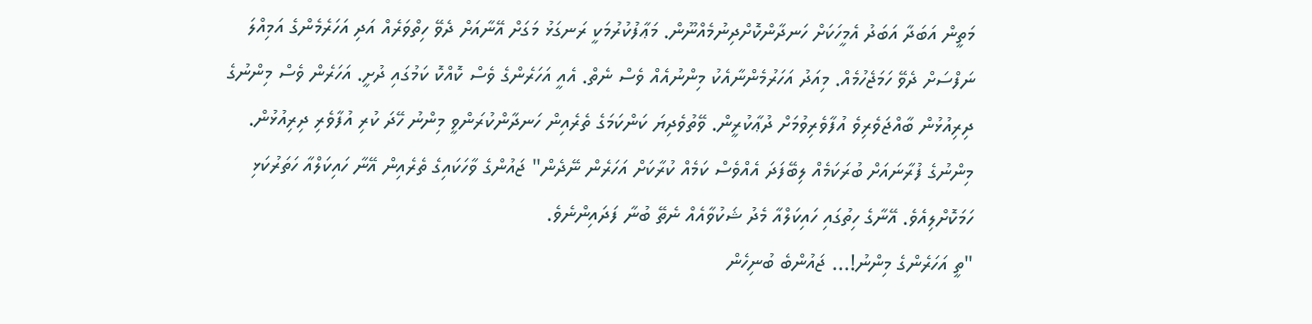މަތީން އަބަދާ އަބަދު އެމީހަކަށް ހަނދާންކޮށްދިނުމެއްނޫން. މަޢާފުކުރުމަކީ ރަނގަޅު މަގަށް އޭނާއަށް ދެވޭ ހިތްވަރެއް އަދި އަހަރެމެންގެ އަމިއްލަ ނަފްސަށް ދެވޭ ހަމަޖެހުމެއް. މިއަދު އަހަރުމެންނާއެކު މިންނުއެއް ވެސް ނެތް. އެއީ އަހަރެންގެ ވެސް ކޮއްކޮ ކަމުގައި ދުށީ. އަހަރެން ވެސް މިންނުގެ ދިރިއުޅުން ބާއްޖަވެރިވެ އުފާވެރިވުމަށް ދުޢާކުރީން. ވޭތުވެދިޔަ ކަންކަމަގެ ތެރެއިން ހަނދާންކުރަންވީ މިންނު ހޭދަ ކުރި އުފާވެރި ދިރިއުޅުން. މިންނުގެ ފުރާނައަށް ބުރަކަމެއް ލިބޭފަދަ އެއްވެސް ކަމެއް ކުރާކަށް އަހަރެން ނޭދެން" ޖައުންގެ ވާހަކައިގެ ތެރެއިން އޭނާ ހައިކަލްއާ ހަތަރުކަޅި ހަމަކޮށްލިއެވެ. އޭނާގެ ހިތުގައި ހައިކަލްއާ މެދު ޝަކުވާއެއް ނެތޭ ބުނާ ފަދައިންނެވެ.
"ތީ އަހަރެންގެ މިންނު!... ޖައުންބެ ބުނިހެން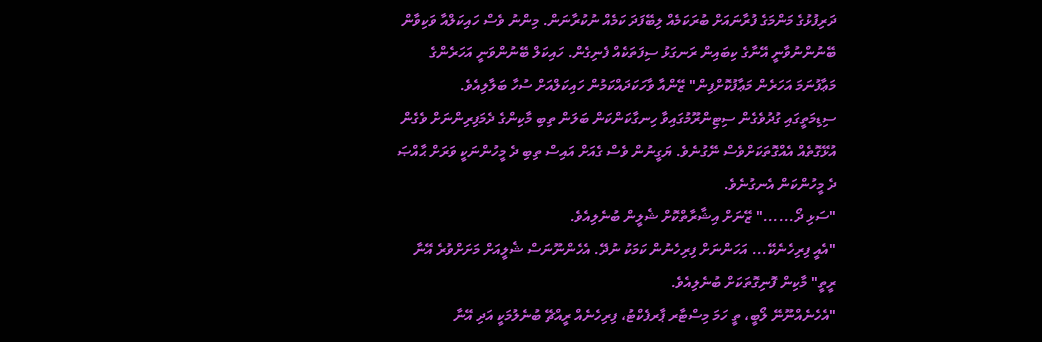ދަރިފުޅުގެ މަންމަގެ ފުރާނައަށް ބުރަކަމެއް ލިބޭފަދަ ކަމެއް ނުކުރާނަން. މިންނު ވެސް ހައިކަލްއާ ވަކިވާން ބޭނުންނުވާނީ އޭނާގެ ކިބައިން ރަނގަޅު ސިފަތަކެއް ފެނިގެން. ހައިކަލް ބޭނުންވަނީ އަހަރެންގެ މަޢާފުނަމަ އަހަރެން މަޢާފުކޮށްފިން" ޒޭންއާ ވާހަކަދައްކަމުން ހައިކަލްއަށް ސުހާ ބަލާލިއެވެ.
ސިޑިމަތީގައި ގުދުވެގެން ސިޓިންރޫމުގައިވާ ހިނގާކަންކަން ބަލަން ތިބި މާކިންގެ ދެމަފިރިންނަށް ވެގެން އުޅޭގޮތެއް އެއްގޮތަކަށްވެސް ނޭގުނެވެ. ޔަގީނުން ވެސް ގެއަށް އައިސް ތިބި ދެ މީހުންނަކީ ވަރަށް ޙާއްޞަ ދެ މީހުންކަން އެނގުނެވެ.
"ސަޅި ދޯ......" ޒޭނަށް އިޝާރާތްކޮށް ޝެލީން ބުނެލިއެވެ.
"އެއީ ފިރިހެނެކޭ... އަހަންނަށް ފިރިހެނުން ކަމަކު ނުދޭ. އެހެންނޫނަސް ޝެލީއަށް މަށަށްވުރެ އޭނާ ރީތީ" މާކިން ފޮނިގޮތަކަށް ބުނެލިއެވެ.
"އެހެނެއްނޫނޭ ލޯބީ، ތީ ހަމަ މިސްޓާރ ޕާރފެކްޓު، ފިރިހެނެއް ރީއްޗޭ ބުނެލުމަކީ އަދި އޭނާ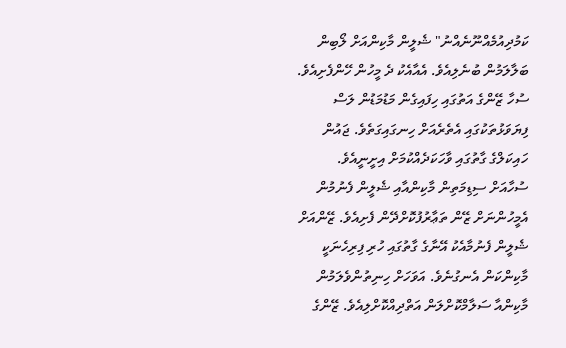ކަމުދިއުމެއްނޫނެއްނު" ޝެލީން މާކިންއަށް ލޯބިން ބަލާލަމުން ބުނެލިއެވެ. އެއާއެކު ދެ މީހުން ހޭންފެށިއެވެ.
ސުހާ ޒޭންގެ އަތުގައި ހިފައިގެން މަޑުމަޑުން ލަސް ފިޔަވަޅުތަކުގައި އެތެރެއަށް ހިނގައިގަތެވެ. ޖައުން ހައިކަލްގެ ގާތުގައި ވާހަކަދެއްކުމަށް އިށީނީއެވެ. ސުހާއަށް ސިޑިމަތިން މާކިންއާއި ޝެލީން ފެނުމުން އެމީހުންނަށް ޒޭން ތަޢާރުފުކޮށްދޭން ފެށިއެވެ. ޒޭންއަށް ޝެލީން ފެނުމާއެކު އޭނާގެ ގާތުގައި ހުރި ފިރިހެނަކީ މާކިންކަން އެނގުނެވެ. އަވަހަށް ހިނިތުންވެލަމުން މާކިންއާ ސަލާމްކޮށްލަން އަތްދިއްކޮށްލިއެވެ. ޒޭންގެ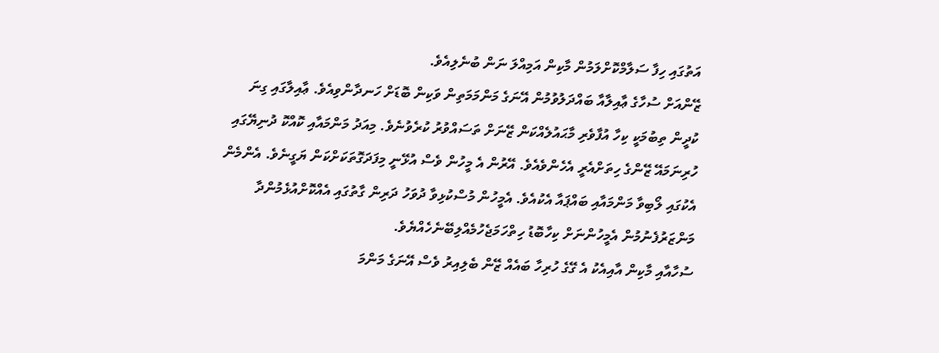އަތުގައި ހިފާ ސަލާމްކޮށްލަމުން މާކިން އަމިއްލަ ނަން ބުނެލިއެވެ.
ޒޭންއަށް ސުހާގެ ޢާއިލާއާ ބައްދަލުވުމުން އޭނަގެ މަންމަމަތިން ވަކިން ބޮޑަށް ހަނދާންވިއެވެ. ޢާއިލާގައި ގިނަ ކުދީން ތިބުމަކީ ކިހާ އުފާވެރި މާޙައުލެއްކަން ޒޭނަށް ތަސައްވުރު ކުރެވުނެވެ. މިއަދު މަންމައާއި ކޮއްކޮ ދުނިޔޭގައި ހުރިނަމައޭ ޒޭންގެ ހިތަށްއެރީ އެހެންވެއެވެ. އޭރުން އެ މީހުން ވެސް އުޅޭނީ މިފަދަގޮތަކަށްކަން ޔަގީނެވެ. އެންމެން އެކުގައި ލޯބިވާ މަންމައާއި ބައްޕައާ އެކުއެވެ. އެމީހުން މުސްކުޅިވާ ދުވަހު ދަރިން ގާތުގައި އެއްކޮށްއުޅެމުންދާ މަންޒަރުފެނުމުން އެމީހުންނަށް ކިހާބޮޑު ހިތްހަމަޖެހުމެއްލިބޭނެހެއްޔެވެ.
ސުހާއާއި މާކިން އާއިއެކު އެ ގޭގެ ހުރިހާ ބައެއް ޒޭން ބެލިއިރު ވެސް އޭނަގެ މަންމަ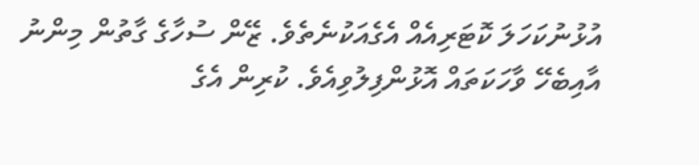އުޅުނުކަހަލަ ކޮޓަރިއެއް އެގެއަކުނެތެވެ. ޒޭން ސުހާގެ ގާތުން މިންނު އާއިބެހޭ ވާހަކަތައް އޮޅުންފިލުވިއެވެ. ކުރިން އެގެ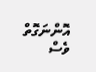އޮންނަގޮތް ވެސް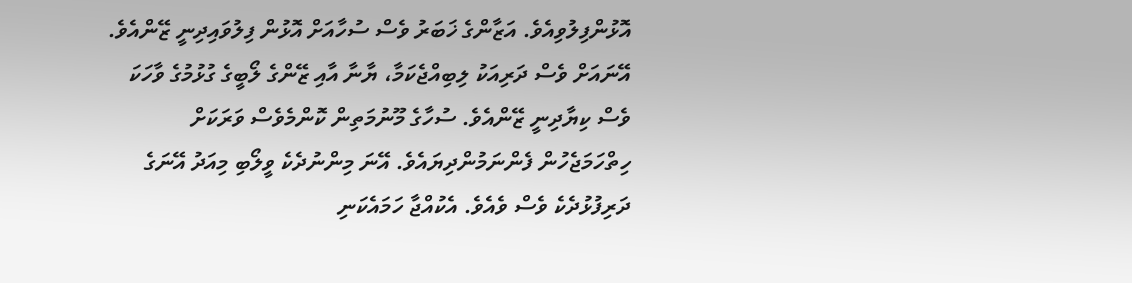އޮޅުންފިލުވިއެވެ. އަޒާންގެ ޚަބަރު ވެސް ސުހާއަށް އޮޅުން ފިލުވައިދިނީ ޒޭންއެވެ. އޭނައަށް ވެސް ދަރިއަކު ލިބިއްޖެކަމާ، ޔާނާ އާއި ޒޭންގެ ލޯބީގެ ގުޅުމުގެ ވާހަކަ ވެސް ކިޔާދިނީ ޒޭންއެވެ. ސުހާގެ މޫނުމަތިން ކޮންމެވެސް ވަރަކަށް ހިތްހަމަޖެހުން ފެންނަމުންދިޔައެވެ. އޭނަ މިންނުދެކެ ވީލޯބި މިއަދު އޭނަގެ ދަރިފުޅުދެކެ ވެސް ވެއެވެ. އެކުއްޖާ ހަމައެކަނި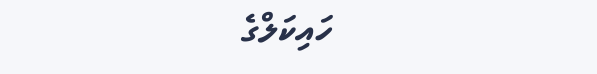ހައިކަލްގެ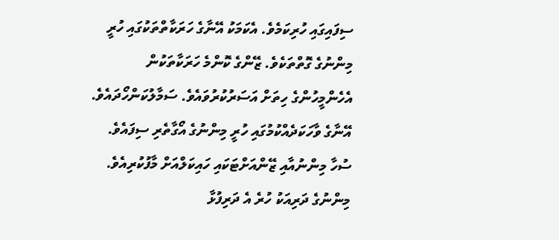ސިފައިގައި ހުރިކަމެވެ. އެކަމަކު އޭނާގެ ހަރަކާތްތަކުގައި ހުރީ މިންނުގެ ގޮތްތަކެވެ. ޒޭންގެ ކޮންމެ ހަރަކާތަކުން އެހެންމީހުންގެ ހިތަށް އަސަރުކުރުވައެވެ. ސަމާލުކަންހޯދައެވެ. އޭނާގެ ވާހަކަދެއްކުމުގައި ހުރީ މިންނުގެ އޯގާތެރި ސިފައެވެ. ސުހާ މިންނުއާއި ޒޭންއަށްޓަކައި ހައިކަލްއަށް މާފުކުރިއެވެ. މިންނުގެ ދަރިއަކު ހުރެ އެ ދަރިފުޅާ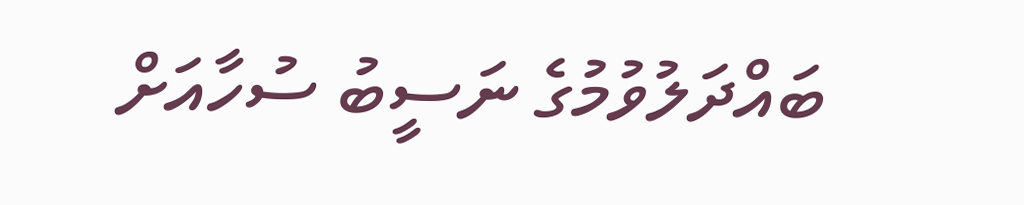ބައްދަލުވުމުގެ ނަސީބު ސުހާއަށް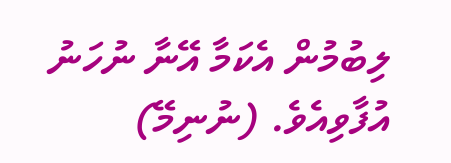ލިބުމުން އެކަމާ އޭނާ ނުހަނު އުފާވިއެވެ. (ނުނިމޭ)